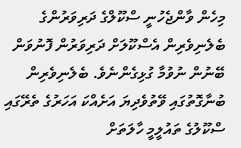މިހެން ވާންޖެހުނީ ސްކޫލްގެ ދަރިވަރުންގެ ބެލެނިވެރިން އެސްކޫލަށް ދަރިވަރުން ފޮނުވަން ބޭނުން ނުވުމާ ގުޅިގެންނެވެ. ބެލެނިވެރިން ބުނާގޮތުގައި ވޭތުވެދިޔަ އަށެއްކަ އަހަރުގެ ތެރޭގައި ސްކޫލުގެ ތައުލީމީ ހާލަތަށް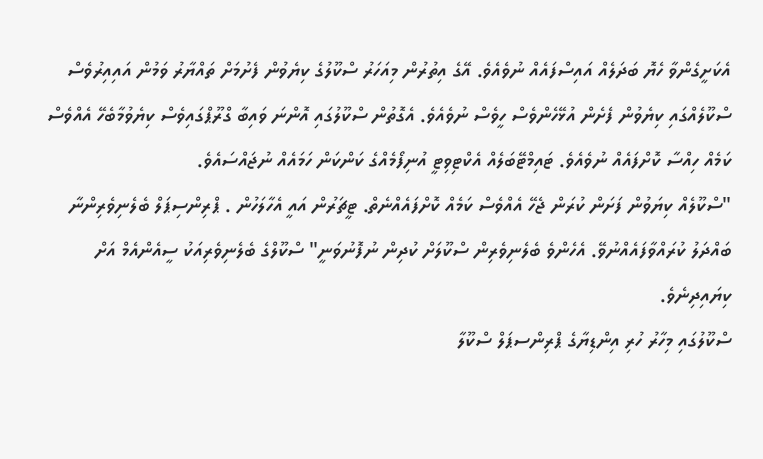އެކަށީގެންވާ ހެޔޮ ބަދަލެއް އައިސްފައެއް ނުވެއެވެ. އޭގެ އިތުރުން މިއަހަރު ސްކޫލުގެ ކިޔެވުން ފެށުމަށް ތައްޔާރު ވަމުން އައިއިރުވެސް ސްކޫލެއްގައި ކިޔެވުން ފެށެން އުޅޭހެންވެސް ހީވެސް ނުވެއެވެ. އެގޮތުން ސްކޫލުގައި އޮންނަ ވައިބާ ގްރޫޕްގައިވެސް ކިޔެވުމާބެހޭ އެއްވެސް ކަމެއް ހިއްސާ ކޮށްފައެއް ނުވެއެވެ. ޓައިމްޓޭބަލެއް އެކްޓިވިޓީ އުނިފޯމެއްގެ ކަންކަން ހަމައެއް ނުޖައްސައެވެ.
"ސްކޫލެއް ކިޔަވުން ފަށަން ކުރަން ޖެހޭ އެއްވެސް ކަމެއް ކޮށްފައެއްނެތް. ޓީޗަރުން އައީ އެހާލަހުން . ޕްރިންސިޕަލް ބެލެނިވެރިންނާ ބައްދަލު ކުރައްވާފައެއްނުވޭ. އެހެންވެ ބެލެނިވެރިން ސްކޫލަށް ކުދިން ނުފޮނުވަނީ" ސްކޫލްގެ ބެލެނިވެރިއަކު ސީއެންއެމް އަށް ކިޔައިދިނެވެ.
ސްކޫލުގައި މިހާރު ހުރި އިންޑިޔާގެ ޕްރިންސޕަލް ސްކޫލާ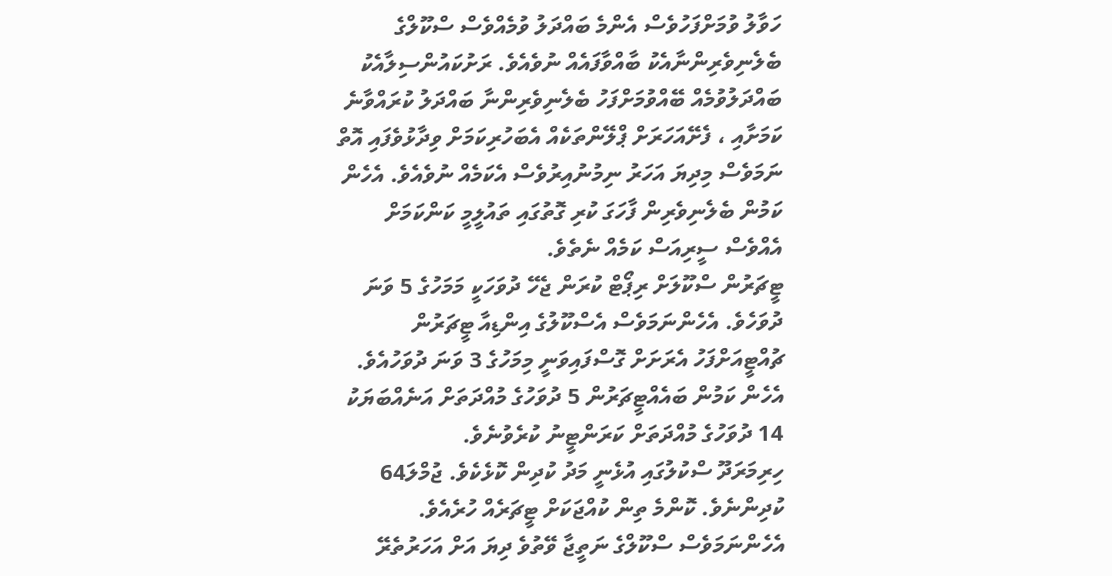ހަވާލު ވުމަށްފަހުވެސް އެންމެ ބައްދަލު ވުމެއްވެސް ސްކޫލްގެ ބެލެނިވެރިންނާއެކު ބާއްވާފައެއް ނުވެއެވެ. ރަށުކައުންސިލާއެކު ބައްދަލުވުމެއް ބޭއްވުމަށްފަހު ބެލެނިވެރިންނާ ބައްދަލު ކުރައްވާނެ ކަމަށާއި ، ފެށޭއަހަރަށް ޕްލޭންތަކެއް އެބަހުރިކަމަށް ވިދާޅުވެފައި އޮތް ނަމަވެސް މިދިޔަ އަހަރު ނިމުނުއިރުވެސް އެކަމެއް ނުވެއެވެ. އެހެން ކަމުން ބެލެނިވެރިން ފާހަގަ ކުރި ގޮތުގައި ތައުލީމީ ކަންކަމަށް އެއްވެސް ސީރިއަސް ކަމެއް ނެތެވެ.
ޓީޗަރުން ސްކޫލަށް ރިޕޯޓް ކުރަން ޖެހޭ ދުވަހަކީ މަމަހުގެ 5 ވަނަ ދުވަހެވެ. އެހެންނަމަވެސް އެސްކޫލުގެ އިންޑިއާ ޓީޗަރުން ޗުއްޓީއަށްފަހު އެރަށަށް ގޮސްފައިވަނީ މިމަހުގެ 3 ވަނަ ދުވަހުއެވެ. އެހެން ކަމުން ބައެއްޓީޗަރުން 5 ދުވަހުގެ މުއްދަތަށް އަނެއްބަޔަކު 14 ދުވަހުގެ މުއްދަތަށް ކަރަންޓީނު ކުރެވުނެވެ.
ހިރިމަރަދޫ ސްކުލުގައި އުޅެނީ މަދު ކުދިން ކޮޅެކެވެ. ޖުމްލަ64 ކުދިންނެވެ. ކޮންމެ ތިން ކުއްޖަކަށް ޓީޗަރެއް ހުރެއެވެ. އެހެންނަމަވެސް ސްކޫލްގެ ނަތީޖާ ވޭތުވެ ދިޔަ އަށް އަހަރުތެރޭ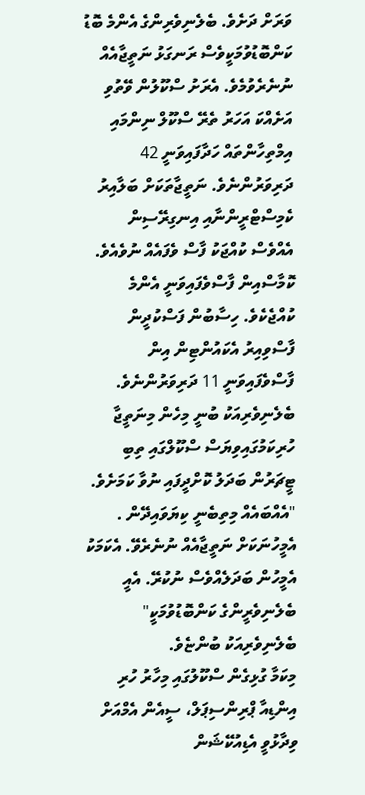ވަރަށް ދަށެވެ. ބެލެނިވެރިންގެ އެންމެ ބޮޑު ކަންބޮޑުވުމަކީވެސް ރަނގަޅު ނަތީޖާއެއް ނުނެރެވުމެވެ. އެރަށު ސްކޫލުން ވޭތުވި އަށެއްކަ އަހަރު ތެރޭ ސްކޫލް ނިންމައި އިމްތިހާންތައް ހަދާފައިވަނީ 42 ދަރިވަރުންނެވެ. ނަތީޖާތަކަށް ބަލާއިރު ކެމިސްޓްރީންނާއި އިނގިރޭސިން އެއްވެސް ކުއްޖަކު ފާސް ވެފައެއް ނުވެއެވެ. ކޮމާސްއިން ފާސްވެފައިވަނީ އެންމެ ކުއްޖެކެވެ. ހިސާބުން ފަސްކުދީން ފާސްވިއިރު އެކައުންޓިން އިން ފާސްވެފައިވަނީ 11 ދަރިވަރުންނެވެ. ބެލެނިވެރިއަކު ބުނީ މިހެން މިނަތީޖާ ހުރިކަމުގައިވިޔަސް ސްކޫލްގައި ތިބި ޓީޗަރުން ބަދަލު ކޮށްދީފައި ނުވާ ކަމަށެވެ.
"އެއްބައެއް މިތިބެނީ ކިޔަވައިދޭން . އެމީހުނަކަށް ނަތީޖާއެއް ނުނެރެވޭ. އެކަމަކު އެމީހުން ބަދަލެއްވެސް ނުކުރޭ. އެއީ ބެލެނިވެރީންގެ ކަންބޮޑުވުމަކީ" ބެލެނިވެރިއަކު ބުންޏެވެ.
މިކަމާ ގުޅިގެން ސްކޫލުގައި މިހާރު ހުރި އިންޑިއާ ޕްރިންސިޕަލް، ސީއެން އެމްއަށް ވިދާޅުވީ އެޑިއުކޭޝަން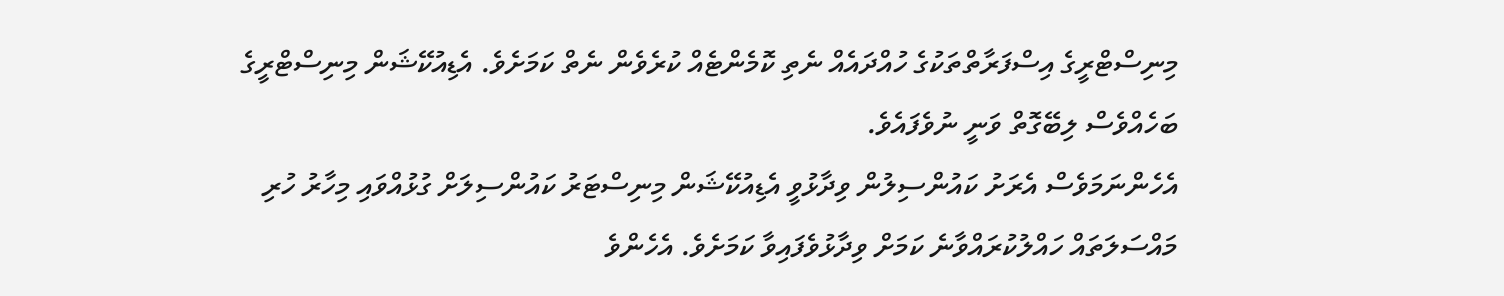މިނިސްޓްރީގެ އިސްފަރާތްތަކުގެ ހުއްދައެއް ނެތި ކޮމެންޓެއް ކުރެވެން ނެތް ކަމަށެވެ. އެޑިއުކޭޝަން މިނިސްޓްރީގެ ބަހެއްވެސް ލިބޭގޮތް ވަނީ ނުވެފައެވެ.
އެހެންނަމަވެސް އެރަށު ކައުންސިލުން ވިދާޅުވީ އެޑިއުކޭޝަން މިނިސްޓަރު ކައުންސިލަށް ގުޅުއްވައި މިހާރު ހުރި މައްސަލަތައް ހައްލުކުރައްވާނެ ކަމަށް ވިދާޅުވެފައިވާ ކަމަށެވެ. އެހެންވެ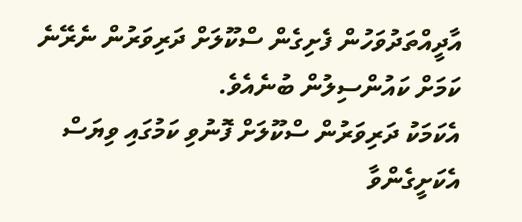އާދީއްތަދުވަހުން ފެށިގެން ސްކޫލަށް ދަރިވަރުން ނެރޭނެ ކަމަށް ކައުންސިލުން ބުނެއެވެ.
އެކަމަކު ދަރިވަރުން ސްކޫލަށް ފޮނުވި ކަމުގައި ވިޔަސް އެކަށީގެންވާ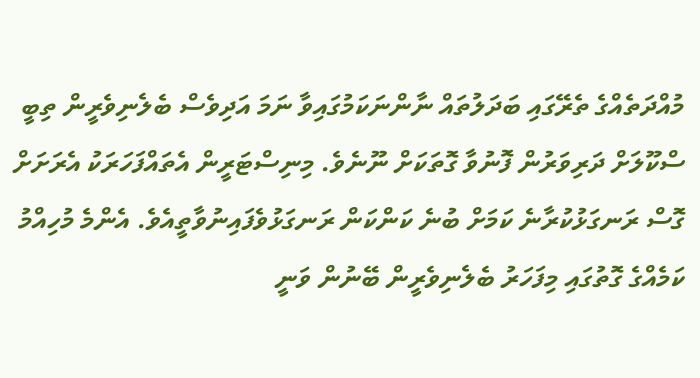މުއްދަތެއްގެ ތެރޭގައި ބަދަލުތައް ނާންނަކަމުގައިވާ ނަމަ އަދިވެސް ބެލެނިވެރީން ތިބީ ސްކޫލަށް ދަރިވަރުން ފޮނުވާ ގޮތަކަށް ނޫނެވެ. މިނިސްޓަރީން އެތައްފަހަރަކު އެރަށަށް ގޮސް ރަނގަޅުކުރާނެ ކަމަށް ބުނެ ކަންކަން ރަނގަޅުވެފައިނުވާތީއެވެ. އެންމެ މުހިއްމު ކަމެއްގެ ގޮތުގައި މިފަހަރު ބެލެނިވެރީން ބޭނުން ވަނީ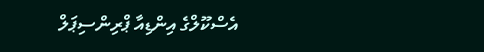އެސްކޫލްގެ އިންޑިއާ ޕްރިންސިޕަލް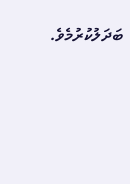ބަދަލުކުރުމެވެ.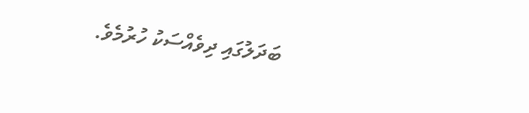ބަދަލުގައި ދިވެއްސަކު ހުރުމެވެ.